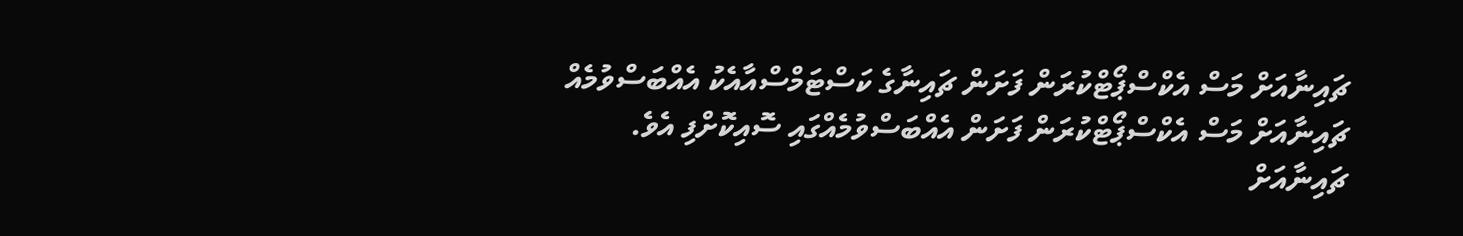ޗައިނާއަށް މަސް އެކްސްޕޯޓްކުރަން ފަށަން ޗައިނާގެ ކަސްޓަމްސްއާއެކު އެއްބަސްވުމެއް
ޗައިނާއަށް މަސް އެކްސްޕޯޓްކުރަން ފަށަން އެއްބަސްވުމެއްގައި ސޮއިކޮށްފި އެވެ.
ޗައިނާއަށް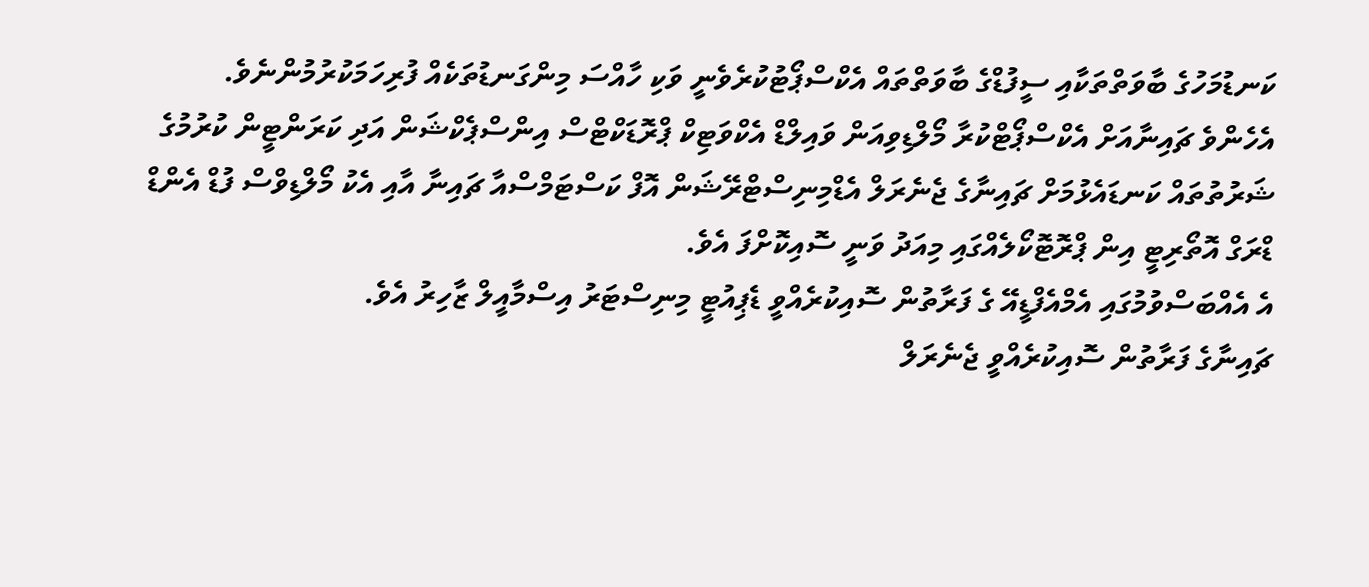ކަނޑުމަހުގެ ބާވަތްތަކާއި ސީފުޑްގެ ބާވަތްތައް އެކްސްޕޯޓުކުރެވެނީ ވަކި ހާއްސަ މިންގަނޑުތަކެއް ފުރިހަމަކުރުމުންނެވެ.
އެހެންވެ ޗައިނާއަށް އެކްސްޕޯޓްކުރާ މޯލްޑިވިއަން ވައިލްޑް އެކްވަޓިކް ޕްރޮޑަކްޓްސް އިންސްޕެކްޝަން އަދި ކަރަންޓީން ކުރުމުގެ ޝަރުތުތައް ކަނޑައެޅުމަށް ޗައިނާގެ ޖެނެރަލް އެޑްމިނިސްޓްރޭޝަން އޮފް ކަސްޓަމްސްއާ ޗައިނާ އާއި އެކު މޯލްޑިވްސް ފުޑް އެންޑް ޑްރަގް އޮތޯރިޓީ އިން ޕްރޮޓޮކޯލެއްގައި މިއަދު ވަނީ ސޮއިކޮށްފަ އެވެ.
އެ އެއްބަސްވުމުގައި އެމްއެފްޑީއޭ ގެ ފަރާތުން ސޮއިކުރެއްވީ ޑެޕިއުޓީ މިނިސްޓަރު އިސްމާއީލް ޒާހިރު އެވެ.
ޗައިނާގެ ފަރާތުން ސޮއިކުރެއްވީ ޖެނެރަލް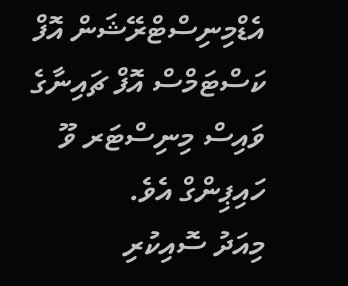އެޑްމިނިސްޓްރޭޝަން އޮފް ކަސްޓަމްސް އޮފް ޗައިނާގެ ވައިސް މިނިސްޓަރ ވޫ ހައިޕިންގް އެވެ.
މިއަދު ސޮއިކުރި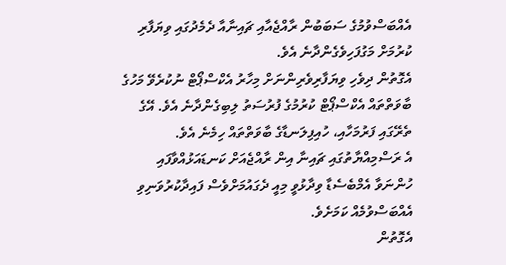އެއްބަސްވުމުގެ ސަބަބުން ރާއްޖެއާއި ޗައިނާއާ ދެމެދުގައި ވިޔަފާރި ކުރުމަށް މަގުފަހިވެގެންދާނެ އެވެ.
އެގޮތުން ދިވެހި ވިޔަފާރިވެރިންނަށް މިހާރު އެކްސްޕޯޓް ނުކުރެވޭ މަހުގެ ބާވަތްތައް އެކްސްޕޯޓް ކުރުމުގެ ފުރުސަތު ލިބިގެންދާނެ އެވެ. އޭގެ ތެރޭގައި ފަރުމަހާއި، ހުއިފިލަނޑާގެ ބާވަތްތައް ހިމެނެ އެވެ.
އެ ރަސްމިއްޔާތުގައި ޗައިނާ އިން ރާއްޖެއަށް ކަނޑައަޅުއްވާފައި ހުންނަވާ އެމްބެސެޑާ ވިދާޅުވީ މިއީ ދެގައުމަށްވެސް ފައިދާކުރުވަނިވި އެއްބަސްވުމެއް ކަމަށެވެ.
އެގޮތުން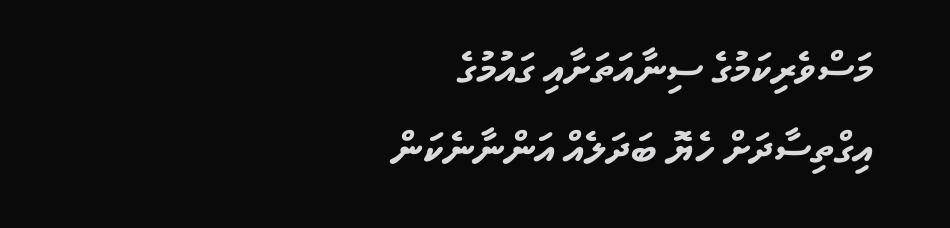މަސްވެރިކަމުގެ ސިނާއަތަށާއި ގައުމުގެ އިގްތިސާދަށް ހެޔޮ ބަދަލެއް އަންނާނެކަން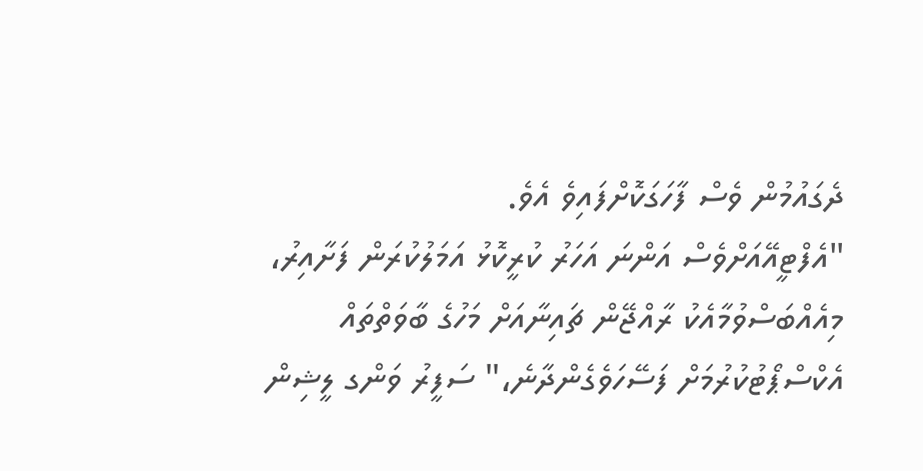ދެގައުމުން ވެސް ފާހަގަކޮށްފައިވެ އެވެ.
"އެފްޓީއޭއަށްވެސް އަންނަ އަހަރު ކުރީކޮޅު އަމަލުކުރަން ފަށާއިރު، މިއެއްބަސްވުމާއެކު ރާއްޖޭން ޗައިނާއަށް މަހުގެ ބާވަތްތައް އެކްސްޕޯޓުކުރުމަށް ފަސޭހަވެގެންދާނެ،" ސަފީރު ވަންގ ލީޝިން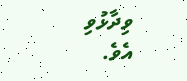ވިދާޅުވި އެވެ.